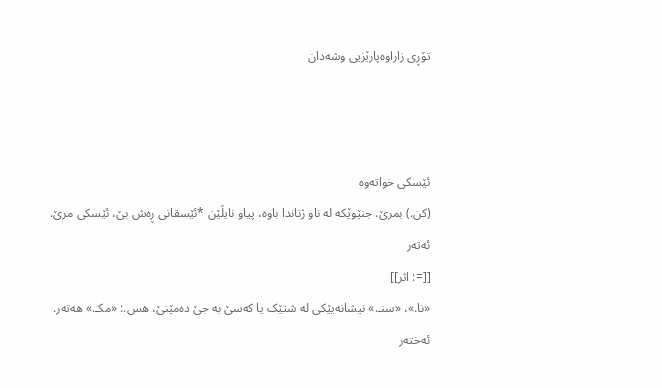تۆڕی زاراوەپارێزیی وشەدان



ئێسکی خواتەوە
(کن.) بمرێ. جنێوێکە لە ناو ژناندا باوە، پیاو نایڵێن *ئێسقانی ڕەش بێ، ئێسکی مرێ.
ئەتەر
[[=: اثر]]
«نا.»، «سنـ.» نیشانەیێکی لە شتێک یا کەسێ بە جێ دەمێنێ، هس.: «مکـ.» هەتەر.
ئەختەر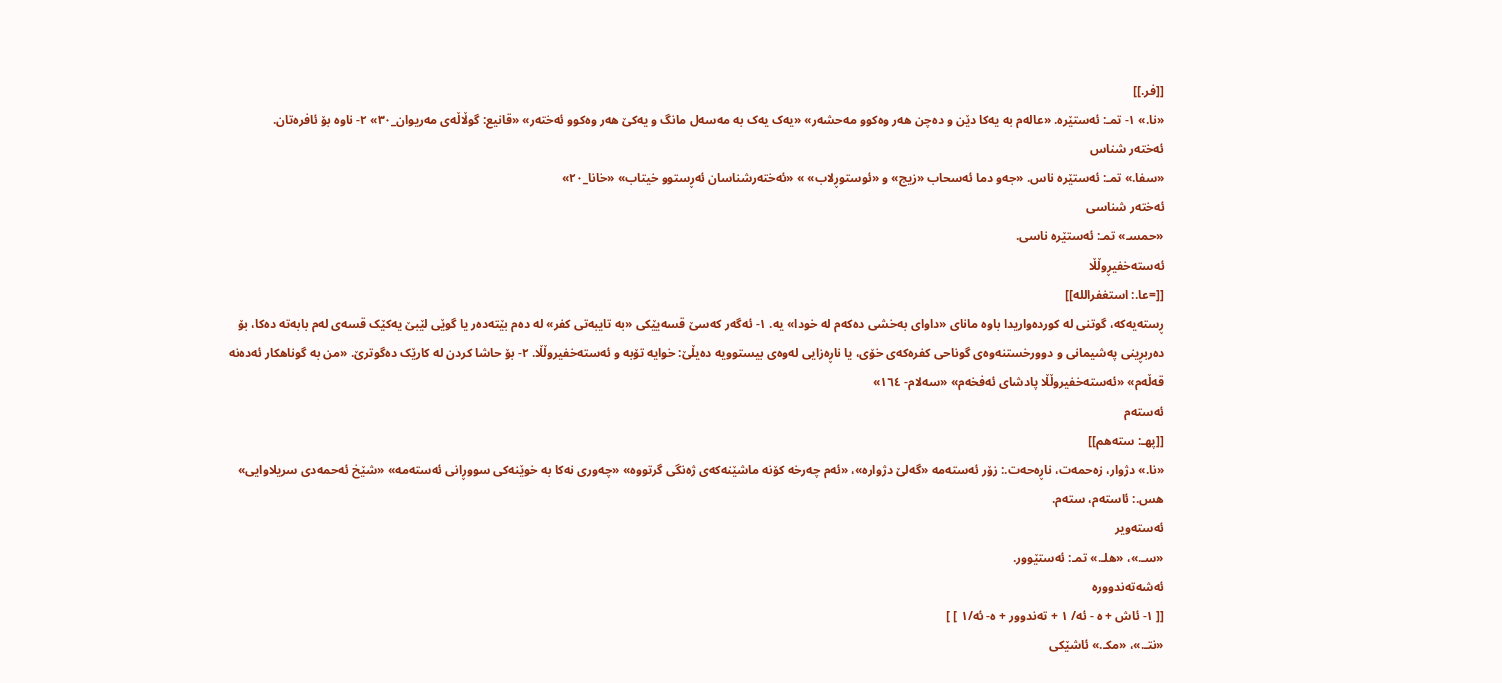[[فر.]]
«نا.» ۱- تمـ: ئەستێرە. «عالەم بە یەکا دێن و دەچن هەر وەکوو مەحشەر» «یەک یەک بە مەسەل مانگ و یەکێ هەر وەکوو ئەختەر» «قانیع: گوڵاڵەی مەریوان_۳۰» ۲- ناوە بۆ ئافرەتان.
ئەختەر شناس
«سفا.» تمـ: ئەستێرە ناس. «جەو دما ئەسحاب «زیج» و «ئوستوڕلاب» » «ئەختەرشناسان ئەڕستوو خیتاب» «خانا_۲۰»
ئەختەر شناسی
«حمسـ» تمـ: ئەستێرە ناسی.
ئەستەخفیڕوڵڵا
[[=عا.: استغفراللە]]
ڕستەیەکە، گوتنی لە کوردەواریدا باوە مانای «داوای بەخشی دەکەم لە خودا» یە. ۱- ئەگەر کەسێ قسەیێکی «بە تایبەتی کفر» لە دەم بێتەدەر یا گوێی لێبێ یەکێک قسەی لەم بابەتە دەکا، بۆ دەربڕینی پەشیمانی و دوورخستنەوەی گوناحی کفرەکەی خۆی، یا ناڕەزایی لەوەی بیستوویە دەیڵێ: خوایە تۆبە و ئەستەخفیروڵڵا. ۲- بۆ حاشا کردن لە کارێک دەگوترێ. «من بە گوناهکار ئەدەنە قەڵەم» «ئەستەخفیروڵڵا پادشای ئەفخەم» «سەلام- ١٦٤»
ئەستەم
[[پهـ: ستەهم]]
«نا.» دژوار، زەحمەت، ناڕەحەت.: زۆر ئەستەمە «گەلێ دژوارە»، «ئەم چەرخە کۆنە ماشێنەکەی ژەنگی گرتووە» «چەوری نەکا بە خوێنەکی سووڕانی ئەستەمە» «شێخ ئەحمەدی سریلاوایی» هس.: ئاستەم، ستەم.
ئەستەویر
«سـ.»، «هلـ.» تمـ: ئەستێوور.
ئەشەتەندوورە
[[ ١- ئاش + ە - ئە/ ١ + تەندوور + ە- ئە/١ ] ]
«نتـ.»، «مکـ.» ئاشێکی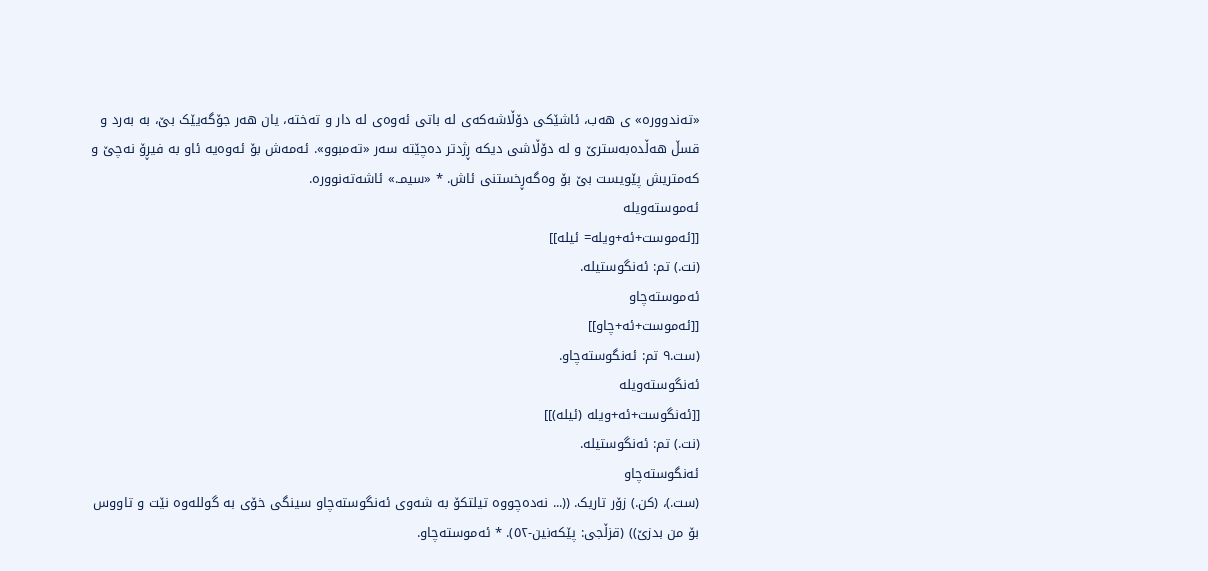«تەندوورە» ی هەب، ئاشێکی دۆڵاشەکەی لە باتی ئەوەی لە دار و تەختە، یان هەر جۆگەیێک بێ، بە بەرد و قسڵ هەڵدەبەسترێ و لە دۆڵاشی دیکە ڕژدتر دەچێتە سەر «تەمبوو». ئەمەش بۆ ئەوەیە ئاو بە فیڕۆ نەچێ و کەمتریش پێویست بێ بۆ وەگەڕخستنی ئاش. * «سیمـ.» ئاشەتەنوورە.
ئەموستەویلە
[[ئەموست+ئە+ویلە= ئیلە]]
(نت.) تم: ئەنگوستیلە.
ئەموستەچاو
[[ئەموست+ئە+چاو]]
(ست.٩ تم: ئەنگوستەچاو.
ئەنگوستەویلە
[[ئەنگوست+ئە+ویلە (ئیلە)]]
(نت.) تم: ئەنگوستیلە.
ئەنگوستەچاو
(ست.)، (کن.) زۆر تاریک. ((... نەدەچووە تیلتکۆ بە شەوی ئەنگوستەچاو سینگی خۆی بە گوللەوە نێت و تاووس بۆ من بدزێ)) (قزڵجی: پێکەنین-٥٢). * ئەموستەچاو.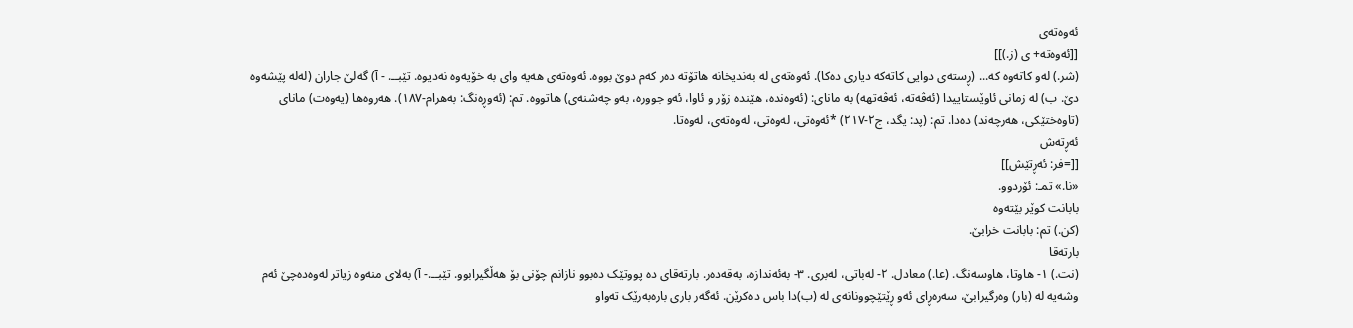ئەوەتەی
[[ئەوەتە+ ی (ز.)]]
(شر.) لەو کاتەوە کە... (ڕستەی دوایی کاتەکە دیاری دەکا). ئەوەتەی لە بەندیخانە هاتۆتە دەر کەم دوێ بووە. ئەوەتەی هەیە وای بە خۆیەوە نەدیوە. تێبــ. - آ) گەلێ جاران (لەلە پێشەوە دێ. ب) لە زمانی ئاوێستاییدا (ئەڤەتە، ئەڤەتهە) بە مانای: (ئەوەندە، هێندە زۆر و ئاوا، ئەو جوورە، بەو چەشنەی) هاتووە. تم: (ئەوڕەنگ: بەهرام-١٨٧). هەروەها (یەوەت) مانای (تاوەختێکی، هەرچەند) دەدا. تم: (پد: یگد، ج٢-٢١٧) *ئەوەتی، لەوەتی، لەوەتەی، لەوەتا.
ئەڕتەش
[[=فر: ئەڕتێش]]
«نا.» تمـ: ئۆردوو.
بابانت کوێر بێتەوە
(کن.) تم: بابانت خرابێ.
بارتەقا
(نت.) ١- هاوتا، هاوسەنگ. (عا.) معادل. ٢- لەباتی، لەبری. ٣- بەئەندازە، بەقەدەر. بارتەقای دە پووتێک دەبوو نازانم چۆنی بۆ هەڵگیرابوو. تێبــ.- آ) بەلای منەوە زیاتر لەوەدەچێ ئەم وشەیە لە (بار) وەرگیرابێ، سەرەڕای ئەو ڕێتێچوونانەی لە (ب)دا باس دەکرێن. ئەگەر باری بارەبەرێک تەواو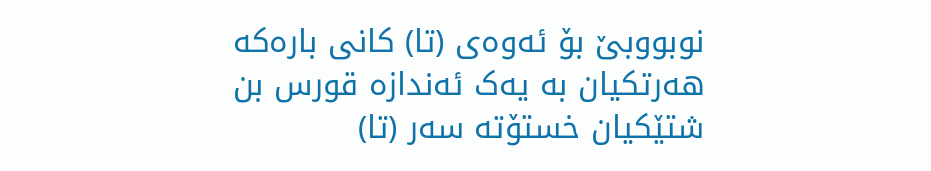نوبووبێ بۆ ئەوەی (تا) کانی بارەکە هەرتکیان بە یەک ئەندازە قورس بن شتێکیان خستۆتە سەر (تا)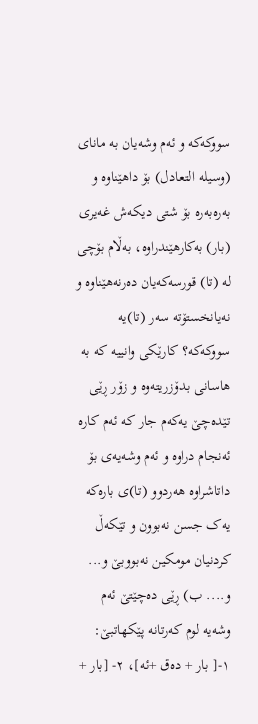سووکەکە و ئەم وشەیان بە مانای (وسیلە التعادل) بۆ داهێناوە و بەرەبەرە بۆ شتی دیکەش غەیری (بار) بەکارهێندراوە، بەڵام بۆچی لە (تا) قورسەکەیان دەرنەهێناوە و نەیانخستۆتە سەر (تا)یە سووکەکە؟ کارێکی وانییە کە بە هاسانی بدۆزریتەوە و زۆر ڕێی تێدەچێ یەکەم جار کە ئەم کارە ئەنجام دراوە و ئەم وشەیەی بۆ داتاشراوە هەردوو (تا)ی بارەکە یەک جسن نەبوون و تێکەڵ کردنیان مومکین نەبووبێ و... و.... ب) ڕێی دەچێتێ ئەم وشەیە لوم کەرتانە پێکهاتبێ: ١-[ بار + دەق +ئە]، ٢- [بار +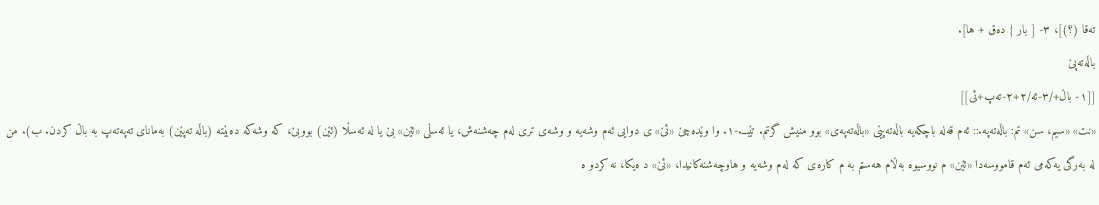تەقا (؟)]، ٣- [ بار { دەق + ها].
باڵەتەپێ
[[١- باڵ+/٣-ئه/٢+٢-ته‌پ+ئی]]
«نت» «سیم، سن» تم: باڵەتەپه.:: ئەم قەلە باچکەیه باڵەتەپێی «باڵەتەپەی» بوو منیش گرتم. تێبــ.-١. وا وێدەچێ «ئێ» ی دوایی ئەم وشەیە و وشەی تری لەم چەشنەش، یا ئەسڵی «ئێن» بێ یا لە ئەسڵا (ئێن) بووبێ، کە وشەکه دەبێته (باڵە تەپێن) بەمانای تەپەتەپ بە باڵ کردن. ب). من له بەرگی یەکەمی ئەم قامووسەدا «ئێن» م نووسیوه بەڵام هەستم بە م کارەی که لەم وشەیه و هاوچەشنەکانیدا، «ئێ» د ەیکا، نە کردو ه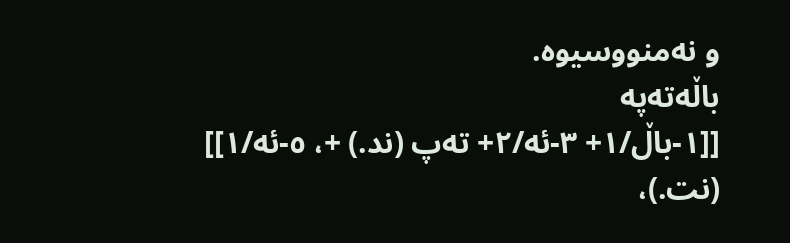و نەمنووسیوه.
باڵەتەپە
[[١-باڵ/١+ ٣-ئە/٢+ تەپ (ند.) +، ٥-ئە/١]]
(نت.)،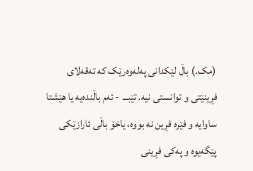(مک.) باڵ لێکدانی پەلەوەرێک کە تەقەلای فڕینێتی و توانستی نیە. تێبــ. - ئەم باڵندەیە یا هێشتا ساوایە و فێرە فڕین نە بووە، یاخۆ باڵی ئارازێکی پێگەیوە و پەکی فڕینی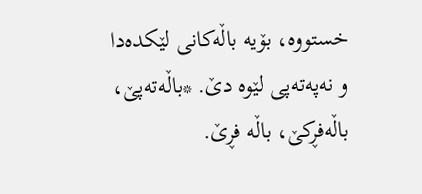خستووە، بۆیە باڵەکانی لێکدەدا و نەپەتەپی لێوە دێ. *باڵەتەپێ، باڵەفڕکێ، باڵە فڕێ.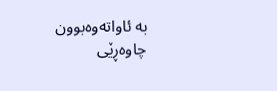بە ئاواتەوەبوون
چاوەڕێی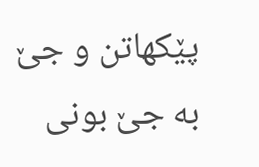پێکهاتن و جێ بە جێ بونی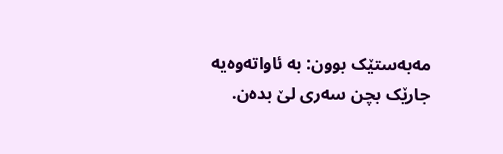مەبەستێک بوون: بە ئاواتەوەیە جارێک بچن سەری لێ بدەن.